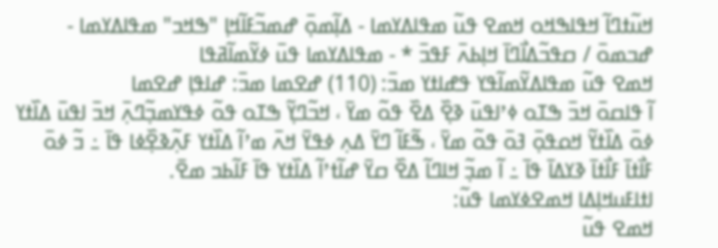ߞߎ߬ߙߣߊ߬ ߞߟߊߒߞߋ ߞߘߐ ߟߎ߬ ߘߟߊߡߌߘߊ - ߡߊ߲߬ߘߋ߲߫ ߝߘߏ߬ߓߊ߬ߞߊ߲ "ߒߞߏ" ߘߟߊߡߌߘߊ - ߝߏߘߋ߫ / ߛߟߏ߬ߡߊ߯ߣߊ߫ ߞߊ߲ߕߍ߫ ߓߟߏ߫ * - ߘߟߊߡߌߘߊ ߟߎ߫ ߦߌ߬ߘߊ߬ߥߟߊ
ߞߘߐ ߟߎ߬ ߘߟߊߡߌ߬ߘߊ߬ߟߌ ߟߝߊߙߌ ߘߏ߫: (110) ߝߐߘߊ ߘߏ߫: ߝߊߟߊ߲ ߝߐߘߊ
ߊ߬ ߟߊߛߋ߫ ߞߏ߫ ߒߠߋ ߦߴߊߟߎ߫ ߢߐ߲߰ ߡߐ߰ ߟߋ߬ ߘߌ߫ ، ߞߏ߬ߣߌ߲߬ ߒߠߋ ߟߋ߬ ߦߟߌߘߏ߲߬ߣߍ߲߫ ߞߏ߫ ߊߟߎ߫ ߡߊ߰ߙߌ ߦߋ߫ ߡߊ߰ߙߌ߬ ߞߋߟߋ߲߫ ߔߋ߫ ߟߋ߬ ߘߌ߫ ، ߒ߬ߓߊ߬ ߣߌ߫ ߡߍ߲ ߦߟߌ߫ ߞߍ߫ ߘߴߊ߬ ߡߊ߰ߙߌ ߓߍ߲߬ߢߐ߲߰ߦߊ ߟߊ߫ ߸ ߏ߬ ߦߋ߫ ߓߊ߯ߙߊ߫ ߓߊ߯ߙߊ߫ ߢߌߡߊ߫ ߟߊ߫ ߸ ߊ߬ ߘߏ߲߬ ߞߊߣߊ߬ ߡߐ߰ ߛߌ߫ ߝߊ߬ߙߴߊ߬ ߡߊ߰ߙߌ ߟߊ߫ ߓߊ߬ߕߏ ߘߐ߫.
ߊߙߊߓߎߞߊ߲ߡߊ ߞߘߐߦߌߘߊ ߟߎ߬:
ߞߘߐ ߟߎ߬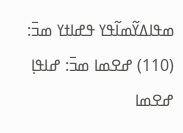ߘߟߊߡߌ߬ߘߊ߬ߟߌ ߟߝߊߙߌ ߘߏ߫: (110) ߝߐߘߊ ߘߏ߫: ߝߊߟߊ߲ ߝߐߘߊ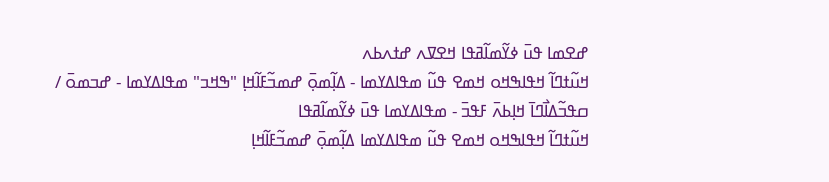ߝߐߘߊ ߟߎ߫ ߦߌ߬ߘߊ߬ߥߟߊ ߞߐߜߍ ߝߙߍߕߍ
ߞߎ߬ߙߣߊ߬ ߞߟߊߒߞߋ ߞߘߐ ߟߎ߬ ߘߟߊߡߌߘߊ - ߡߊ߲߬ߘߋ߲߫ ߝߘߏ߬ߓߊ߬ߞߊ߲ "ߒߞߏ" ߘߟߊߡߌߘߊ - ߝߏߘߋ߫ / ߛߟߏ߬ߡߊ߯ߣߊ߫ ߞߊ߲ߕߍ߫ ߓߟߏ߫ - ߘߟߊߡߌߘߊ ߟߎ߫ ߦߌ߬ߘߊ߬ߥߟߊ
ߞߎ߬ߙߣߊ߬ ߞߟߊߒߞߋ ߞߘߐ ߟߎ߬ ߘߟߊߡߌߘߊ ߡߊ߲߬ߘߋ߲߫ ߝߘߏ߬ߓߊ߬ߞߊ߲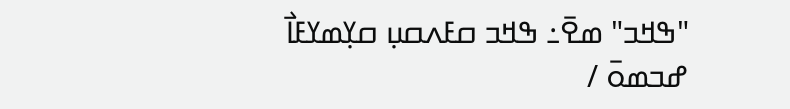"ߒߞߏ" ߘߐ߫߸ ߒߞߏ ߛߓߍߛߎ߲ ߛߌ߲ߘߌߓߊ߯ ߝߏߘߋ߫ /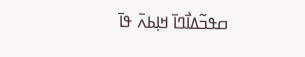ߛߟߏ߬ߡߊ߯ߣߊ߫ ߞߊ߲ߕߍ߫ ߟߊ߫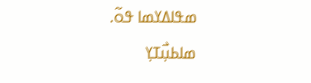ߘߟߊߡߌߘߊ ߟߋ߬.
ߘߊߕߎ߲߯ߠߌ߲